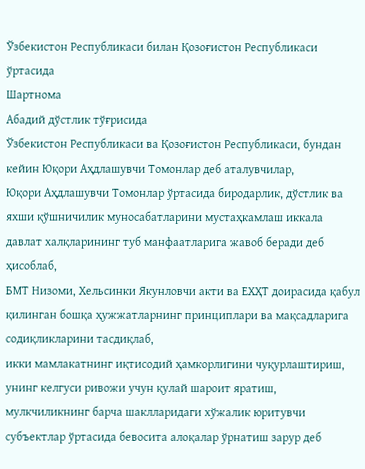Ўзбекистон Республикаси билан Қозоғистон Республикаси ўртасида
Шартнома
Абадий дўстлик тўғрисида
Ўзбекистон Республикаси ва Қозоғистон Республикаси, бундан кейин Юқори Аҳдлашувчи Томонлар деб аталувчилар,
Юқори Аҳдлашувчи Томонлар ўртасида биродарлик, дўстлик ва яхши қўшничилик муносабатларини мустаҳкамлаш иккала давлат халқларининг туб манфаатларига жавоб беради деб ҳисоблаб,
БМТ Низоми, Хельсинки Якунловчи акти ва ЕХҲТ доирасида қабул қилинган бошқа ҳужжатларнинг принциплари ва мақсадларига содиқликларини тасдиқлаб,
икки мамлакатнинг иқтисодий ҳамкорлигини чуқурлаштириш, унинг келгуси ривожи учун қулай шароит яратиш, мулкчиликнинг барча шаклларидаги хўжалик юритувчи субъектлар ўртасида бевосита алоқалар ўрнатиш зарур деб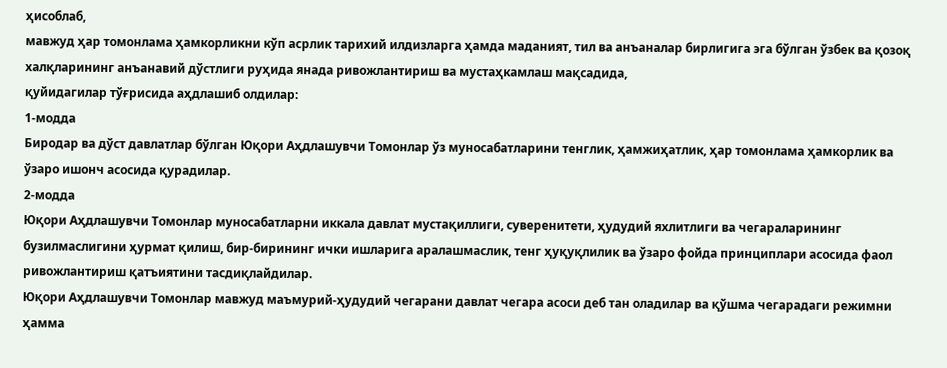ҳисоблаб,
мавжуд ҳар томонлама ҳамкорликни кўп асрлик тарихий илдизларга ҳамда маданият, тил ва анъаналар бирлигига эга бўлган ўзбек ва қозоқ халқларининг анъанавий дўстлиги руҳида янада ривожлантириш ва мустаҳкамлаш мақсадида,
қуйидагилар тўғрисида аҳдлашиб олдилар:
1-модда
Биродар ва дўст давлатлар бўлган Юқори Аҳдлашувчи Томонлар ўз муносабатларини тенглик, ҳамжиҳатлик, ҳар томонлама ҳамкорлик ва ўзаро ишонч асосида қурадилар.
2-модда
Юқори Аҳдлашувчи Томонлар муносабатларни иккала давлат мустақиллиги, суверенитети, ҳудудий яхлитлиги ва чегараларининг бузилмаслигини ҳурмат қилиш, бир-бирининг ички ишларига аралашмаслик, тенг ҳуқуқлилик ва ўзаро фойда принциплари асосида фаол ривожлантириш қатъиятини тасдиқлайдилар.
Юқори Аҳдлашувчи Томонлар мавжуд маъмурий-ҳудудий чегарани давлат чегара асоси деб тан оладилар ва қўшма чегарадаги режимни ҳамма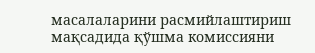масалаларини расмийлаштириш мақсадида қўшма комиссияни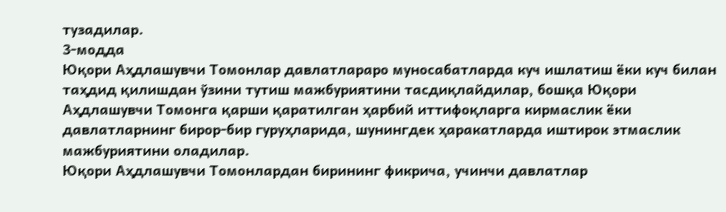тузадилар.
3-модда
Юқори Аҳдлашувчи Томонлар давлатлараро муносабатларда куч ишлатиш ёки куч билан таҳдид қилишдан ўзини тутиш мажбуриятини тасдиқлайдилар, бошқа Юқори Аҳдлашувчи Томонга қарши қаратилган ҳарбий иттифоқларга кирмаслик ёки давлатларнинг бирор-бир гуруҳларида, шунингдек ҳаракатларда иштирок этмаслик мажбуриятини оладилар.
Юқори Аҳдлашувчи Томонлардан бирининг фикрича, учинчи давлатлар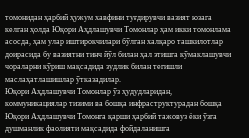томонидан ҳарбий ҳужум хавфини туғдирувчи вазият юзага келган ҳолда Юқори Аҳдлашувчи Томонлар ҳам икки томонлама асосда, ҳам улар иштирокчилари бўлган халқаро ташкилотлар доирасида бу вазиятни тинч йўл билан ҳал этишга кўмаклашувчи чораларни кўриш мақсадида зудлик билан тегишли маслаҳатлашишлар ўтказадилар.
Юқори Аҳдлашувчи Томонлар ўз ҳудудларидан, коммуникациялар тизими ва бошқа инфраструктурадан бошқа Юқори Аҳдлашувчи Томонга қарши ҳарбий тажовуз ёки ўзга душманлик фаолияти мақсадида фойдаланишга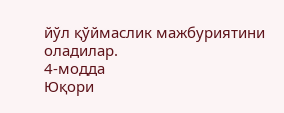йўл қўймаслик мажбуриятини оладилар.
4-модда
Юқори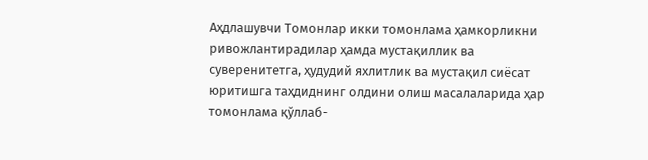Аҳдлашувчи Томонлар икки томонлама ҳамкорликни ривожлантирадилар ҳамда мустақиллик ва суверенитетга, ҳудудий яхлитлик ва мустақил сиёсат юритишга таҳдиднинг олдини олиш масалаларида ҳар томонлама қўллаб-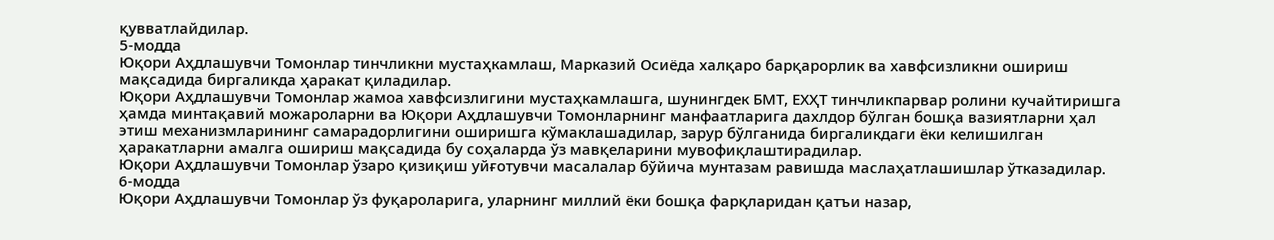қувватлайдилар.
5-модда
Юқори Аҳдлашувчи Томонлар тинчликни мустаҳкамлаш, Марказий Осиёда халқаро барқарорлик ва хавфсизликни ошириш мақсадида биргаликда ҳаракат қиладилар.
Юқори Аҳдлашувчи Томонлар жамоа хавфсизлигини мустаҳкамлашга, шунингдек БМТ, ЕХҲТ тинчликпарвар ролини кучайтиришга ҳамда минтақавий можароларни ва Юқори Аҳдлашувчи Томонларнинг манфаатларига дахлдор бўлган бошқа вазиятларни ҳал этиш механизмларининг самарадорлигини оширишга кўмаклашадилар, зарур бўлганида биргаликдаги ёки келишилган ҳаракатларни амалга ошириш мақсадида бу соҳаларда ўз мавқеларини мувофиқлаштирадилар.
Юқори Аҳдлашувчи Томонлар ўзаро қизиқиш уйғотувчи масалалар бўйича мунтазам равишда маслаҳатлашишлар ўтказадилар.
6-модда
Юқори Аҳдлашувчи Томонлар ўз фуқароларига, уларнинг миллий ёки бошқа фарқларидан қатъи назар,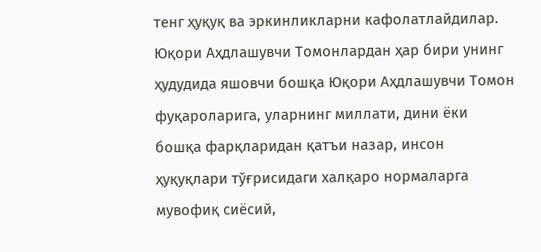тенг ҳуқуқ ва эркинликларни кафолатлайдилар. Юқори Аҳдлашувчи Томонлардан ҳар бири унинг ҳудудида яшовчи бошқа Юқори Аҳдлашувчи Томон фуқароларига, уларнинг миллати, дини ёки бошқа фарқларидан қатъи назар, инсон ҳуқуқлари тўғрисидаги халқаро нормаларга мувофиқ сиёсий,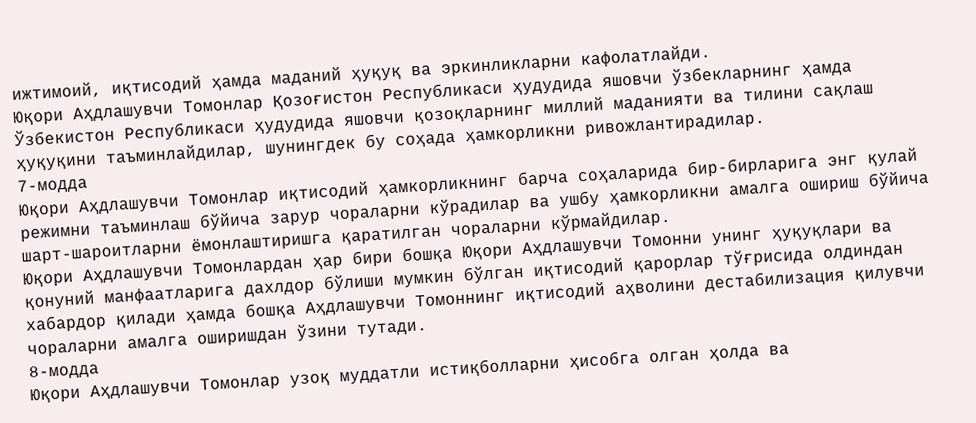ижтимоий, иқтисодий ҳамда маданий ҳуқуқ ва эркинликларни кафолатлайди.
Юқори Аҳдлашувчи Томонлар Қозоғистон Республикаси ҳудудида яшовчи ўзбекларнинг ҳамда Ўзбекистон Республикаси ҳудудида яшовчи қозоқларнинг миллий маданияти ва тилини сақлаш ҳуқуқини таъминлайдилар, шунингдек бу соҳада ҳамкорликни ривожлантирадилар.
7-модда
Юқори Аҳдлашувчи Томонлар иқтисодий ҳамкорликнинг барча соҳаларида бир-бирларига энг қулай режимни таъминлаш бўйича зарур чораларни кўрадилар ва ушбу ҳамкорликни амалга ошириш бўйича шарт-шароитларни ёмонлаштиришга қаратилган чораларни кўрмайдилар.
Юқори Аҳдлашувчи Томонлардан ҳар бири бошқа Юқори Аҳдлашувчи Томонни унинг ҳуқуқлари ва қонуний манфаатларига дахлдор бўлиши мумкин бўлган иқтисодий қарорлар тўғрисида олдиндан хабардор қилади ҳамда бошқа Аҳдлашувчи Томоннинг иқтисодий аҳволини дестабилизация қилувчи чораларни амалга оширишдан ўзини тутади.
8-модда
Юқори Аҳдлашувчи Томонлар узоқ муддатли истиқболларни ҳисобга олган ҳолда ва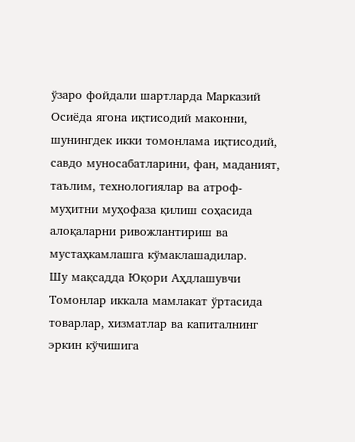ўзаро фойдали шартларда Марказий Осиёда ягона иқтисодий маконни, шунингдек икки томонлама иқтисодий, савдо муносабатларини, фан, маданият, таълим, технологиялар ва атроф-муҳитни муҳофаза қилиш соҳасида алоқаларни ривожлантириш ва мустаҳкамлашга кўмаклашадилар.
Шу мақсадда Юқори Аҳдлашувчи Томонлар иккала мамлакат ўртасида товарлар, хизматлар ва капиталнинг эркин кўчишига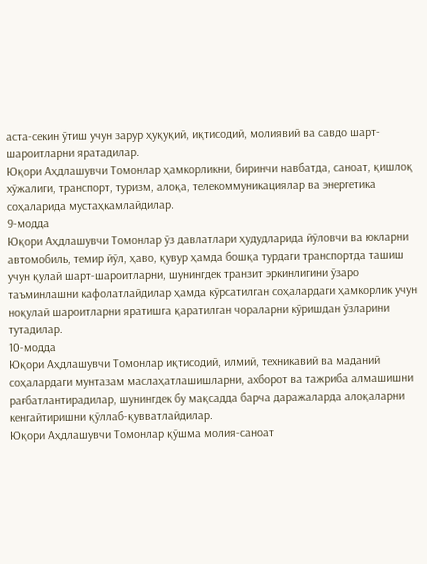аста-секин ўтиш учун зарур ҳуқуқий, иқтисодий, молиявий ва савдо шарт-шароитларни яратадилар.
Юқори Аҳдлашувчи Томонлар ҳамкорликни, биринчи навбатда, саноат, қишлоқ хўжалиги, транспорт, туризм, алоқа, телекоммуникациялар ва энергетика соҳаларида мустаҳкамлайдилар.
9-модда
Юқори Аҳдлашувчи Томонлар ўз давлатлари ҳудудларида йўловчи ва юкларни автомобиль, темир йўл, ҳаво, қувур ҳамда бошқа турдаги транспортда ташиш учун қулай шарт-шароитларни, шунингдек транзит эркинлигини ўзаро таъминлашни кафолатлайдилар ҳамда кўрсатилган соҳалардаги ҳамкорлик учун ноқулай шароитларни яратишга қаратилган чораларни кўришдан ўзларини тутадилар.
10-модда
Юқори Аҳдлашувчи Томонлар иқтисодий, илмий, техникавий ва маданий соҳалардаги мунтазам маслаҳатлашишларни, ахборот ва тажриба алмашишни рағбатлантирадилар, шунингдек бу мақсадда барча даражаларда алоқаларни кенгайтиришни қўллаб-қувватлайдилар.
Юқори Аҳдлашувчи Томонлар қўшма молия-саноат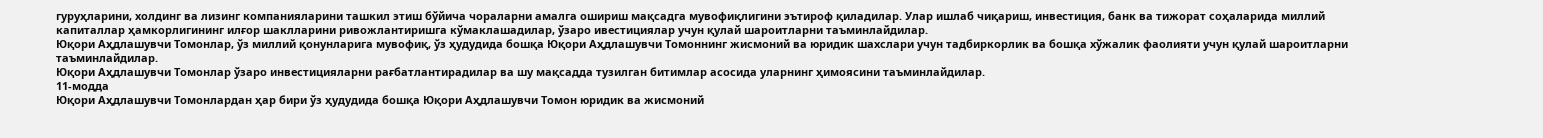гуруҳларини, холдинг ва лизинг компанияларини ташкил этиш бўйича чораларни амалга ошириш мақсадга мувофиқлигини эътироф қиладилар. Улар ишлаб чиқариш, инвестиция, банк ва тижорат соҳаларида миллий капиталлар ҳамкорлигининг илғор шаклларини ривожлантиришга кўмаклашадилар, ўзаро ивестициялар учун қулай шароитларни таъминлайдилар.
Юқори Аҳдлашувчи Томонлар, ўз миллий қонунларига мувофиқ, ўз ҳудудида бошқа Юқори Аҳдлашувчи Томоннинг жисмоний ва юридик шахслари учун тадбиркорлик ва бошқа хўжалик фаолияти учун қулай шароитларни таъминлайдилар.
Юқори Аҳдлашувчи Томонлар ўзаро инвестицияларни рағбатлантирадилар ва шу мақсадда тузилган битимлар асосида уларнинг ҳимоясини таъминлайдилар.
11-модда
Юқори Аҳдлашувчи Томонлардан ҳар бири ўз ҳудудида бошқа Юқори Аҳдлашувчи Томон юридик ва жисмоний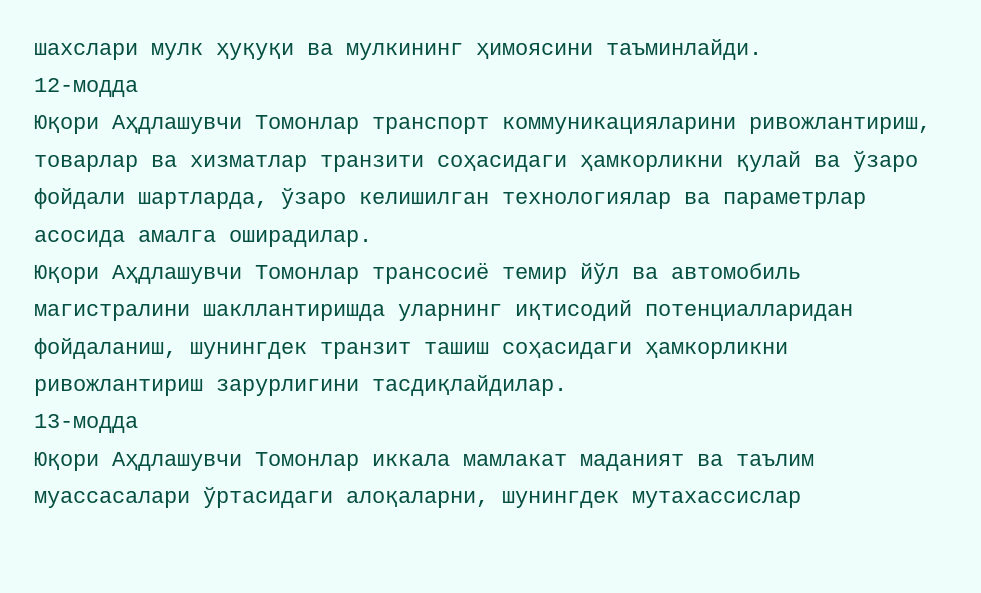шахслари мулк ҳуқуқи ва мулкининг ҳимоясини таъминлайди.
12-модда
Юқори Аҳдлашувчи Томонлар транспорт коммуникацияларини ривожлантириш, товарлар ва хизматлар транзити соҳасидаги ҳамкорликни қулай ва ўзаро фойдали шартларда, ўзаро келишилган технологиялар ва параметрлар асосида амалга оширадилар.
Юқори Аҳдлашувчи Томонлар трансосиё темир йўл ва автомобиль магистралини шакллантиришда уларнинг иқтисодий потенциалларидан фойдаланиш, шунингдек транзит ташиш соҳасидаги ҳамкорликни ривожлантириш зарурлигини тасдиқлайдилар.
13-модда
Юқори Аҳдлашувчи Томонлар иккала мамлакат маданият ва таълим муассасалари ўртасидаги алоқаларни, шунингдек мутахассислар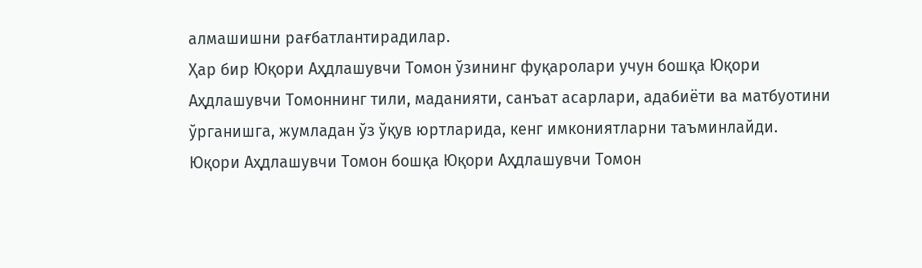алмашишни рағбатлантирадилар.
Ҳар бир Юқори Аҳдлашувчи Томон ўзининг фуқаролари учун бошқа Юқори Аҳдлашувчи Томоннинг тили, маданияти, санъат асарлари, адабиёти ва матбуотини ўрганишга, жумладан ўз ўқув юртларида, кенг имкониятларни таъминлайди.
Юқори Аҳдлашувчи Томон бошқа Юқори Аҳдлашувчи Томон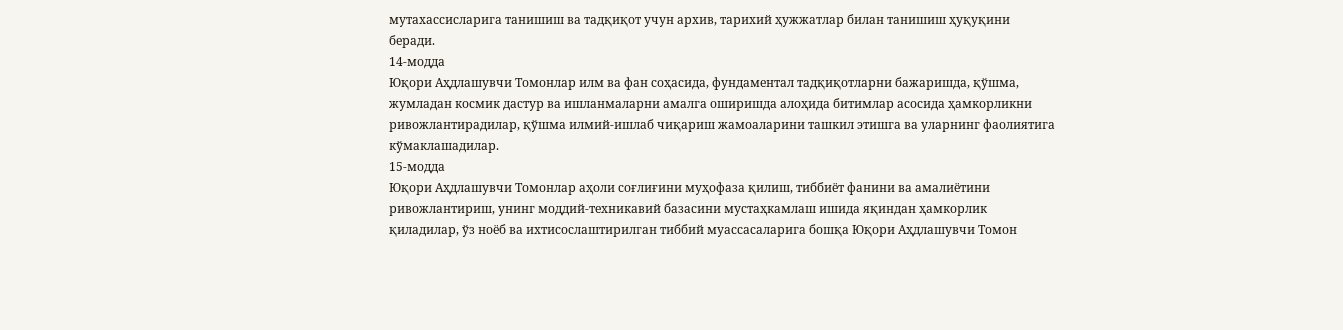мутахассисларига танишиш ва тадқиқот учун архив, тарихий ҳужжатлар билан танишиш ҳуқуқини беради.
14-модда
Юқори Аҳдлашувчи Томонлар илм ва фан соҳасида, фундаментал тадқиқотларни бажаришда, қўшма, жумладан космик дастур ва ишланмаларни амалга оширишда алоҳида битимлар асосида ҳамкорликни ривожлантирадилар, қўшма илмий-ишлаб чиқариш жамоаларини ташкил этишга ва уларнинг фаолиятига кўмаклашадилар.
15-модда
Юқори Аҳдлашувчи Томонлар аҳоли соғлиғини муҳофаза қилиш, тиббиёт фанини ва амалиётини ривожлантириш, унинг моддий-техникавий базасини мустаҳкамлаш ишида яқиндан ҳамкорлик қиладилар, ўз ноёб ва ихтисослаштирилган тиббий муассасаларига бошқа Юқори Аҳдлашувчи Томон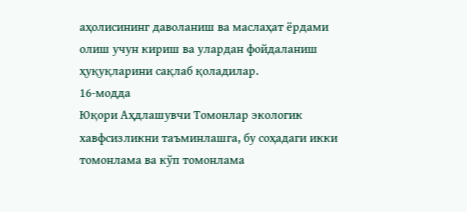аҳолисининг даволаниш ва маслаҳат ёрдами олиш учун кириш ва улардан фойдаланиш ҳуқуқларини сақлаб қоладилар.
16-модда
Юқори Аҳдлашувчи Томонлар экологик хавфсизликни таъминлашга, бу соҳадаги икки томонлама ва кўп томонлама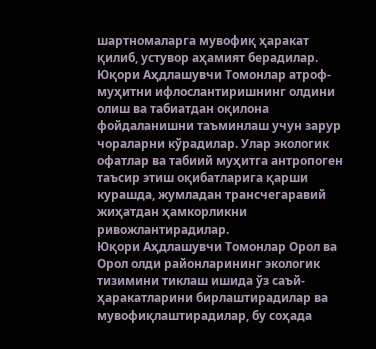шартномаларга мувофиқ ҳаракат қилиб, устувор аҳамият берадилар.
Юқори Аҳдлашувчи Томонлар атроф-муҳитни ифлослантиришнинг олдини олиш ва табиатдан оқилона фойдаланишни таъминлаш учун зарур чораларни кўрадилар. Улар экологик офатлар ва табиий муҳитга антропоген таъсир этиш оқибатларига қарши курашда, жумладан трансчегаравий жиҳатдан ҳамкорликни ривожлантирадилар.
Юқори Аҳдлашувчи Томонлар Орол ва Орол олди районларининг экологик тизимини тиклаш ишида ўз саъй-ҳаракатларини бирлаштирадилар ва мувофиқлаштирадилар, бу соҳада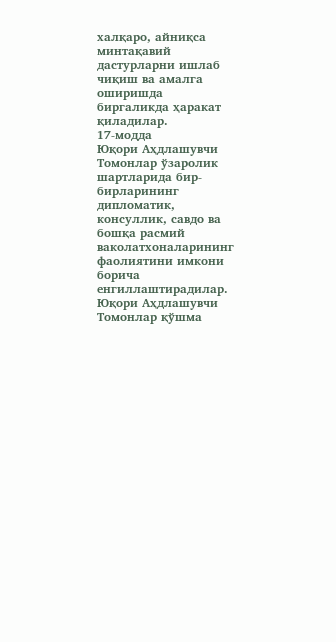халқаро, айниқса минтақавий дастурларни ишлаб чиқиш ва амалга оширишда биргаликда ҳаракат қиладилар.
17-модда
Юқори Аҳдлашувчи Томонлар ўзаролик шартларида бир-бирларининг дипломатик, консуллик, савдо ва бошқа расмий ваколатхоналарининг фаолиятини имкони борича енгиллаштирадилар.
Юқори Аҳдлашувчи Томонлар қўшма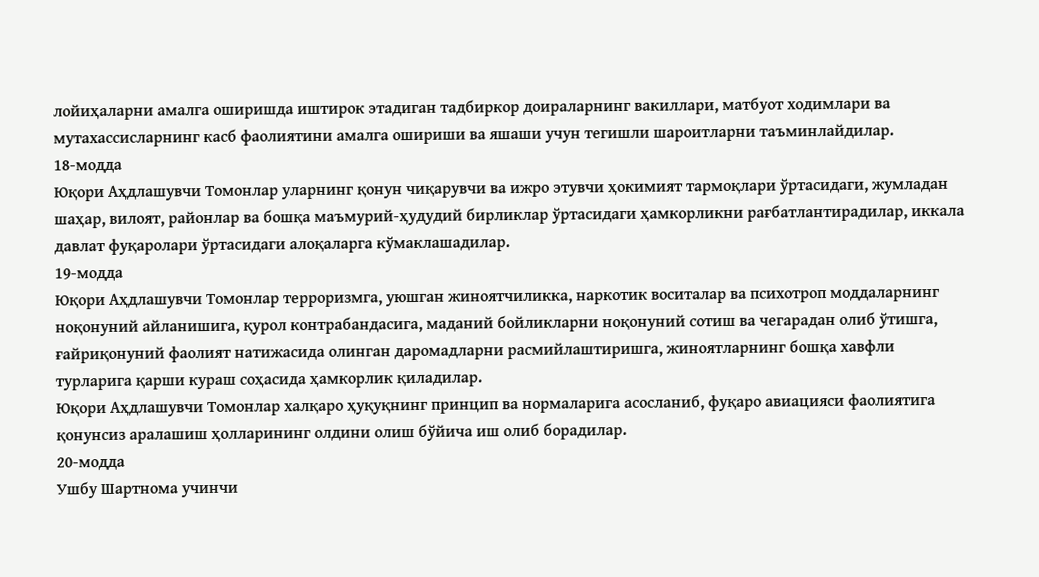лойиҳаларни амалга оширишда иштирок этадиган тадбиркор доираларнинг вакиллари, матбуот ходимлари ва мутахассисларнинг касб фаолиятини амалга ошириши ва яшаши учун тегишли шароитларни таъминлайдилар.
18-модда
Юқори Аҳдлашувчи Томонлар уларнинг қонун чиқарувчи ва ижро этувчи ҳокимият тармоқлари ўртасидаги, жумладан шаҳар, вилоят, районлар ва бошқа маъмурий-ҳудудий бирликлар ўртасидаги ҳамкорликни рағбатлантирадилар, иккала давлат фуқаролари ўртасидаги алоқаларга кўмаклашадилар.
19-модда
Юқори Аҳдлашувчи Томонлар терроризмга, уюшган жиноятчиликка, наркотик воситалар ва психотроп моддаларнинг ноқонуний айланишига, қурол контрабандасига, маданий бойликларни ноқонуний сотиш ва чегарадан олиб ўтишга, ғайриқонуний фаолият натижасида олинган даромадларни расмийлаштиришга, жиноятларнинг бошқа хавфли турларига қарши кураш соҳасида ҳамкорлик қиладилар.
Юқори Аҳдлашувчи Томонлар халқаро ҳуқуқнинг принцип ва нормаларига асосланиб, фуқаро авиацияси фаолиятига қонунсиз аралашиш ҳолларининг олдини олиш бўйича иш олиб борадилар.
20-модда
Ушбу Шартнома учинчи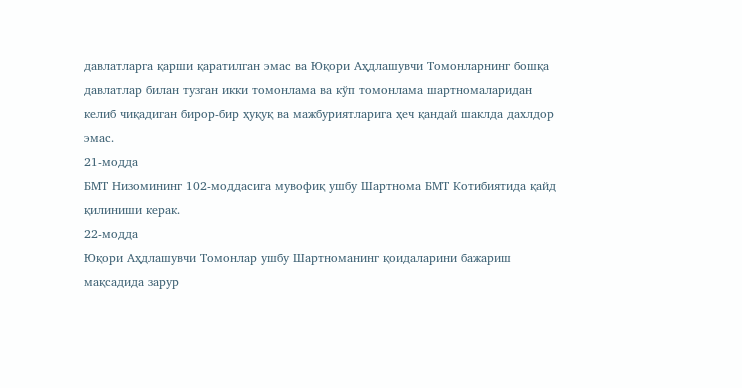давлатларга қарши қаратилган эмас ва Юқори Аҳдлашувчи Томонларнинг бошқа давлатлар билан тузган икки томонлама ва кўп томонлама шартномаларидан келиб чиқадиган бирор-бир ҳуқуқ ва мажбуриятларига ҳеч қандай шаклда дахлдор эмас.
21-модда
БМТ Низомининг 102-моддасига мувофиқ ушбу Шартнома БМТ Котибиятида қайд қилиниши керак.
22-модда
Юқори Аҳдлашувчи Томонлар ушбу Шартноманинг қоидаларини бажариш мақсадида зарур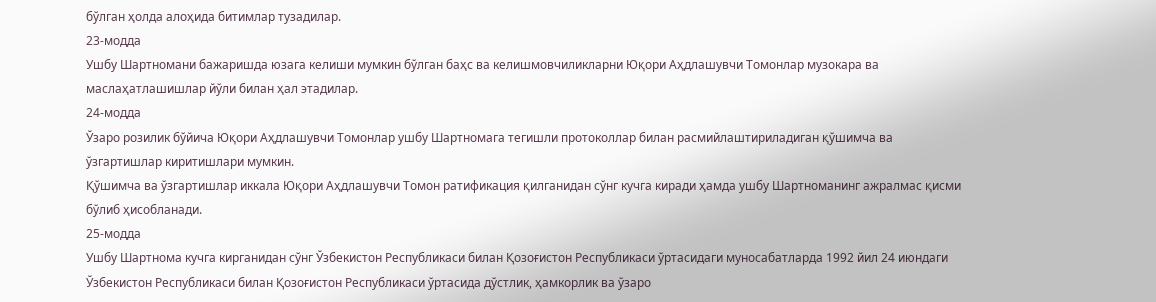бўлган ҳолда алоҳида битимлар тузадилар.
23-модда
Ушбу Шартномани бажаришда юзага келиши мумкин бўлган баҳс ва келишмовчиликларни Юқори Аҳдлашувчи Томонлар музокара ва маслаҳатлашишлар йўли билан ҳал этадилар.
24-модда
Ўзаро розилик бўйича Юқори Аҳдлашувчи Томонлар ушбу Шартномага тегишли протоколлар билан расмийлаштириладиган қўшимча ва ўзгартишлар киритишлари мумкин.
Қўшимча ва ўзгартишлар иккала Юқори Аҳдлашувчи Томон ратификация қилганидан сўнг кучга киради ҳамда ушбу Шартноманинг ажралмас қисми бўлиб ҳисобланади.
25-модда
Ушбу Шартнома кучга кирганидан сўнг Ўзбекистон Республикаси билан Қозоғистон Республикаси ўртасидаги муносабатларда 1992 йил 24 июндаги Ўзбекистон Республикаси билан Қозоғистон Республикаси ўртасида дўстлик, ҳамкорлик ва ўзаро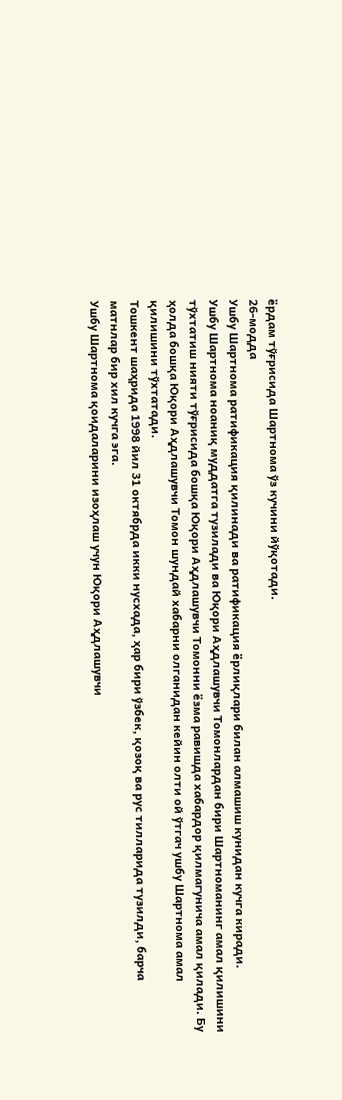ёрдам тўғрисида Шартнома ўз кучини йўқотади.
26-модда
Ушбу Шартнома ратификация қилинади ва ратификация ёрлиқлари билан алмашиш кунидан кучга киради.
Ушбу Шартнома ноаниқ муддатга тузилади ва Юқори Аҳдлашувчи Томонлардан бири Шартноманинг амал қилишини тўхтатиш нияти тўғрисида бошқа Юқори Аҳдлашувчи Томонни ёзма равишда хабардор қилмагунича амал қилади. Бу ҳолда бошқа Юқори Аҳдлашувчи Томон шундай хабарни олганидан кейин олти ой ўтгач ушбу Шартнома амал қилишини тўхтатади.
Тошкент шаҳрида 1998 йил 31 октябрда икки нусхада, ҳар бири ўзбек, қозоқ ва рус тилларида тузилди, барча матнлар бир хил кучга эга.
Ушбу Шартнома қоидаларини изоҳлаш учун Юқори Аҳдлашувчи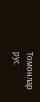Томонлар рус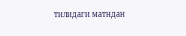тилидаги матндан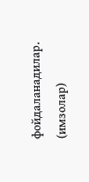фойдаланадилар.
(имзолар)